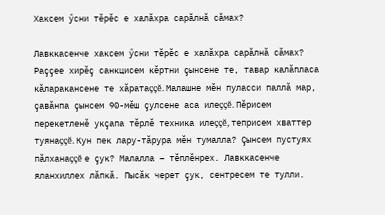Хаксем ӳсни тĕрĕс е халăхра сарăлнă сăмах?

Лавккасенче хаксем ӳсни тĕрĕс е халăхра сарăлнă сăмах? Раççее хирĕç санкцисем кĕртни çынсене те, тавар калăпласа кăларакансене те хăратаççĕ. Малашне мĕн пуласси паллă мар, çавăнпа çынсем 90-мĕш çулсене аса илеççĕ. Пĕрисем перекетленĕ укçапа тĕрлĕ техника илеççĕ, теприсем хваттер туянаççĕ. Кун пек лару-тăрура мĕн тумалла? Çынсем пустуях пăлханаççĕ е çук? Малалла – тĕплĕнрех. Лавккасенче яланхиллех лăпкă. Пысăк черет çук, сентресем те тулли.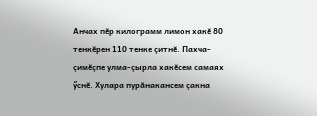Анчах пĕр килограмм лимон хакĕ 80 тенкĕрен 110 тенке çитнĕ. Пахча-çимĕçпе улма-çырла хакĕсем самаях ӳснĕ. Хулара пурăнакансем çакна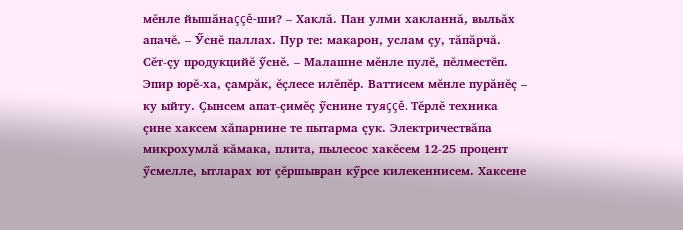мĕнле йышăнаççĕ-ши? – Хаклă. Пан улми хакланнă, выльăх апачĕ. – Ӳснĕ паллах. Пур те: макарон, услам çу, тăпăрчă. Сĕт-çу продукцийĕ ӳснĕ. – Малашне мĕнле пулĕ, пĕлместĕп. Эпир юрĕ-ха, çамрăк, ĕçлесе илĕпĕр. Ваттисем мĕнле пурăнĕç – ку ыйту. Çынсем апат-çимĕç ӳснине туяççĕ. Тĕрлĕ техника çине хаксем хăпарнине те пытарма çук. Электричествăпа микрохумлă кăмака, плита, пылесос хакĕсем 12-25 процент ӳсмелле, ытларах ют çĕршывран кӳрсе килекеннисем. Хаксене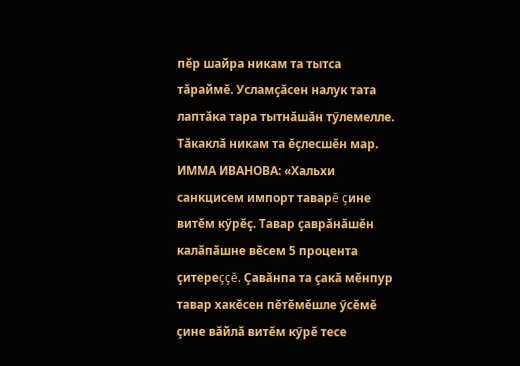пĕр шайра никам та тытса тăраймĕ. Усламçăсен налук тата лаптăка тара тытнăшăн тӳлемелле. Тăкаклă никам та ĕçлесшĕн мар. ИММА ИВАНОВА: «Хальхи санкцисем импорт таварĕ çине витĕм кӳрĕç. Тавар çаврăнăшĕн калăпăшне вĕсем 5 процента çитереççĕ. Çавăнпа та çакă мĕнпур тавар хакĕсен пĕтĕмĕшле ӳсĕмĕ çине вăйлă витĕм кӳрĕ тесе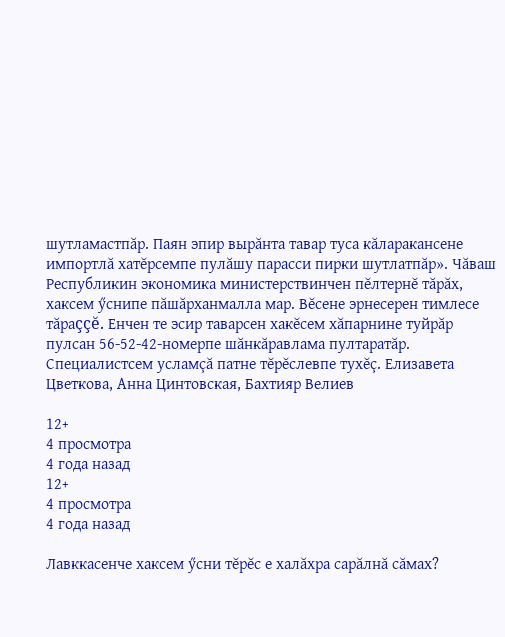шутламастпăр. Паян эпир вырăнта тавар туса кăларакансене импортлă хатĕрсемпе пулăшу парасси пирки шутлатпăр». Чăваш Республикин экономика министерствинчен пĕлтернĕ тăрăх, хаксем ӳснипе пăшăрханмалла мар. Вĕсене эрнесерен тимлесе тăраççĕ. Енчен те эсир таварсен хакĕсем хăпарнине туйрăр пулсан 56-52-42-номерпе шăнкăравлама пултаратăр. Специалистсем усламçă патне тĕрĕслевпе тухĕç. Елизавета Цветкова, Анна Цинтовская, Бахтияр Велиев

12+
4 просмотра
4 года назад
12+
4 просмотра
4 года назад

Лавккасенче хаксем ӳсни тĕрĕс е халăхра сарăлнă сăмах?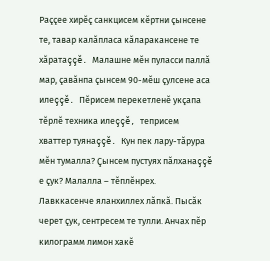Раççее хирĕç санкцисем кĕртни çынсене те, тавар калăпласа кăларакансене те хăратаççĕ. Малашне мĕн пуласси паллă мар, çавăнпа çынсем 90-мĕш çулсене аса илеççĕ. Пĕрисем перекетленĕ укçапа тĕрлĕ техника илеççĕ, теприсем хваттер туянаççĕ. Кун пек лару-тăрура мĕн тумалла? Çынсем пустуях пăлханаççĕ е çук? Малалла – тĕплĕнрех. Лавккасенче яланхиллех лăпкă. Пысăк черет çук, сентресем те тулли. Анчах пĕр килограмм лимон хакĕ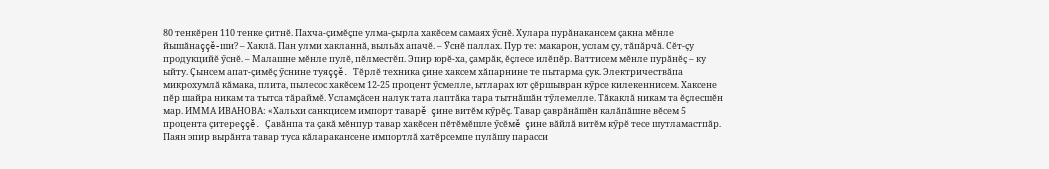80 тенкĕрен 110 тенке çитнĕ. Пахча-çимĕçпе улма-çырла хакĕсем самаях ӳснĕ. Хулара пурăнакансем çакна мĕнле йышăнаççĕ-ши? – Хаклă. Пан улми хакланнă, выльăх апачĕ. – Ӳснĕ паллах. Пур те: макарон, услам çу, тăпăрчă. Сĕт-çу продукцийĕ ӳснĕ. – Малашне мĕнле пулĕ, пĕлместĕп. Эпир юрĕ-ха, çамрăк, ĕçлесе илĕпĕр. Ваттисем мĕнле пурăнĕç – ку ыйту. Çынсем апат-çимĕç ӳснине туяççĕ. Тĕрлĕ техника çине хаксем хăпарнине те пытарма çук. Электричествăпа микрохумлă кăмака, плита, пылесос хакĕсем 12-25 процент ӳсмелле, ытларах ют çĕршывран кӳрсе килекеннисем. Хаксене пĕр шайра никам та тытса тăраймĕ. Усламçăсен налук тата лаптăка тара тытнăшăн тӳлемелле. Тăкаклă никам та ĕçлесшĕн мар. ИММА ИВАНОВА: «Хальхи санкцисем импорт таварĕ çине витĕм кӳрĕç. Тавар çаврăнăшĕн калăпăшне вĕсем 5 процента çитереççĕ. Çавăнпа та çакă мĕнпур тавар хакĕсен пĕтĕмĕшле ӳсĕмĕ çине вăйлă витĕм кӳрĕ тесе шутламастпăр. Паян эпир вырăнта тавар туса кăларакансене импортлă хатĕрсемпе пулăшу парасси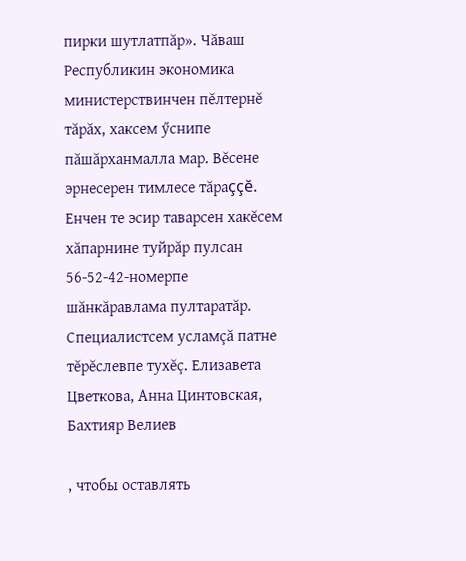пирки шутлатпăр». Чăваш Республикин экономика министерствинчен пĕлтернĕ тăрăх, хаксем ӳснипе пăшăрханмалла мар. Вĕсене эрнесерен тимлесе тăраççĕ. Енчен те эсир таварсен хакĕсем хăпарнине туйрăр пулсан 56-52-42-номерпе шăнкăравлама пултаратăр. Специалистсем усламçă патне тĕрĕслевпе тухĕç. Елизавета Цветкова, Анна Цинтовская, Бахтияр Велиев

, чтобы оставлять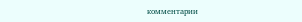комментарии